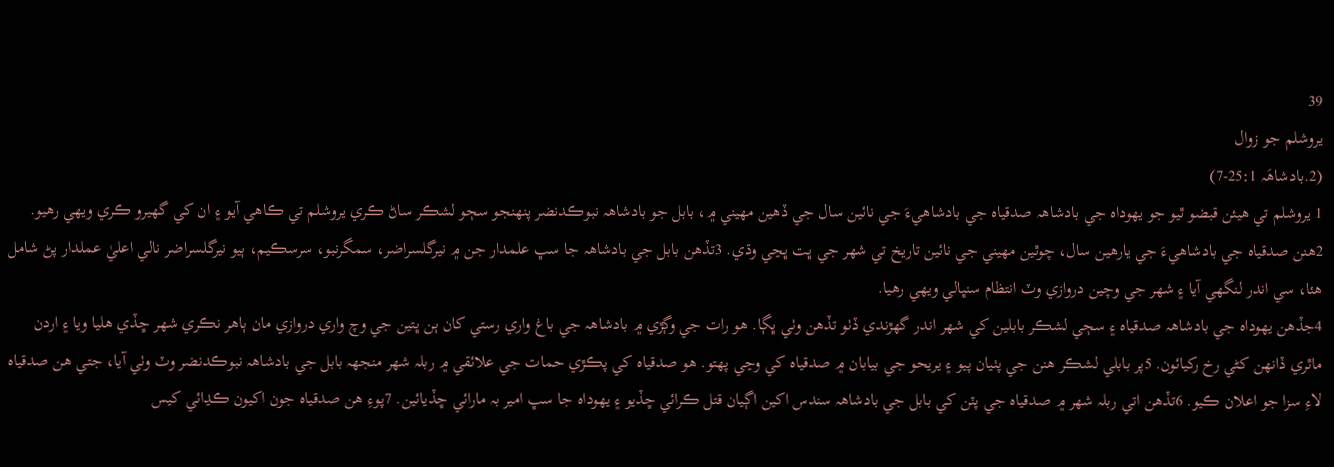39
يروشلم جو زوال
(2.بادشاهَہ 25:1-7)
1 يروشلم تي هيئن قبضو ٿيو جو يهوداہ جي بادشاهہ صدقياہ جي بادشاهيءَ جي نائين سال جي ڏهين مهيني ۾، بابل جو بادشاهہ نبوڪدنضر پنهنجو سڄو لشڪر ساڻ ڪري يروشلم تي ڪاهي آيو ۽ ان کي گھيرو ڪري ويهي رهيو. 2هنن صدقياہ جي بادشاهيءَ جي يارهين سال، چوٿين مهيني جي نائين تاريخ تي شهر جي ڀت ڀڃي وڌي. 3تڏهن بابل جي بادشاهہ جا سڀ علمدار جن ۾ نيرگلسراضر، سمگرنبو، سرسڪيم، ٻيو نيرگلسراضر نالي اعليٰ عملدار پڻ شامل هئا، سي اندر لنگھي آيا ۽ شهر جي وچين دروازي وٽ انتظام سنڀالي ويهي رهيا.
4جڏهن يهوداہ جي بادشاهہ صدقياہ ۽ سڄي لشڪر بابلين کي شهر اندر گھڙندي ڏٺو تڏهن وٺي ڀڳا. هو رات جي وڳڙي ۾ بادشاهہ جي باغ واري رستي کان ٻن ڀتين جي وچ واري دروازي مان ٻاهر نڪري شهر ڇڏي هليا ويا ۽ اردن ماٿري ڏانهن کڻي رخ رکيائون. 5پر بابلي لشڪر هنن جي پٺيان پيو ۽ يريحو جي بيابان ۾ صدقياہ کي وڃي پهتو. هو صدقياہ کي پڪڙي حمات جي علائقي ۾ ربلہ شهر منجھہ بابل جي بادشاهہ نبوڪدنضر وٽ وٺي آيا، جتي هن صدقياہ لاءِ سزا جو اعلان ڪيو. 6تڏهن اتي ربلہ شهر ۾ صدقياہ جي پٽن کي بابل جي بادشاهہ سندس اکين اڳيان قتل ڪرائي ڇڏيو ۽ يهوداہ جا سڀ امير بہ مارائي ڇڏيائين. 7پوءِ هن صدقياہ جون اکيون ڪڍائي کيس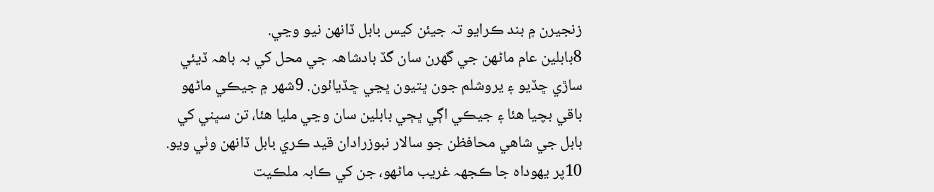زنجيرن ۾ بند ڪرايو تہ جيئن کيس بابل ڏانهن نيو وڃي.
8بابلين عام ماڻهن جي گھرن سان گڏ بادشاهہ جي محل کي بہ باهہ ڏيئي ساڙي ڇڏيو ۽ يروشلم جون ڀتيون ڀڃي ڇڏيائون. 9شهر ۾ جيڪي ماڻهو باقي بچيا هئا ۽ جيڪي اڳي ڀڄي بابلين سان وڃي مليا هئا، تن سڀني کي بابل جي شاهي محافظن جو سالار نبوزرادان قيد ڪري بابل ڏانهن وٺي ويو. 10پر يهوداہ جا ڪجھہ غريب ماڻهو، جن کي ڪابہ ملڪيت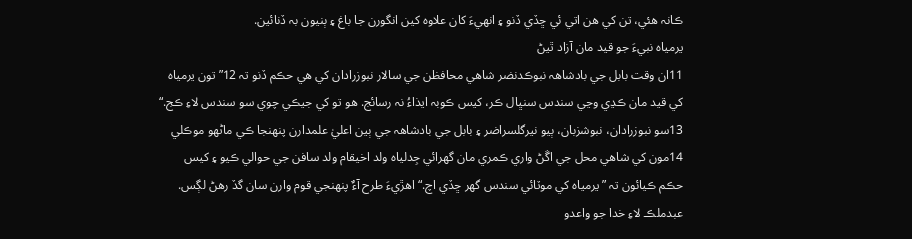ڪانہ هئي، تن کي هن اتي ئي ڇڏي ڏنو ۽ انهيءَ کان علاوہ کين انگورن جا باغ ۽ ٻنيون بہ ڏنائين.
يرمياہ نبيءَ جو قيد مان آزاد ٿيڻ
11ان وقت بابل جي بادشاهہ نبوڪدنضر شاهي محافظن جي سالار نبوزرادان کي هي حڪم ڏنو تہ 12”تون يرمياہ کي قيد مان ڪڍي وڃي سندس سنڀال ڪر، کيس ڪوبہ ايذاءُ نہ رسائج. هو تو کي جيڪي چوي سو سندس لاءِ ڪج.“ 13سو نبوزرادان، نبوشزبان، ٻيو نيرگلسراضر ۽ بابل جي بادشاهہ جي ٻين اعليٰ علمدارن پنهنجا ڪي ماڻهو موڪلي 14مون کي شاهي محل جي اڱڻ واري ڪمري مان گھرائي جِدلياہ ولد اخيقام ولد سافن جي حوالي ڪيو ۽ کيس حڪم ڪيائون تہ ”يرمياہ کي موٽائي سندس گھر ڇڏي اچ.“ اهڙيءَ طرح آءٌ پنهنجي قوم وارن سان گڏ رهڻ لڳس.
عبدملڪ لاءِ خدا جو واعدو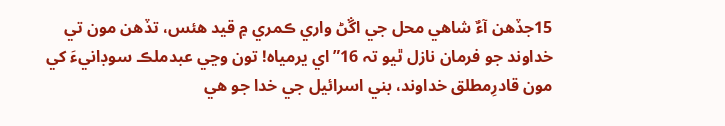15جڏهن آءٌ شاهي محل جي اڱڻ واري ڪمري ۾ قيد هئس، تڏهن مون تي خداوند جو فرمان نازل ٿيو تہ 16”اي يرمياہ! تون وڃي عبدملڪ سوڊانيءَ کي مون قادرِمطلق خداوند، بني اسرائيل جي خدا جو هي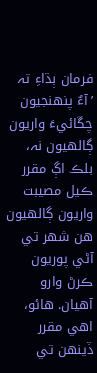فرمان ٻڌاءِ تہ ’آءٌ پنهنجيون چڱائيءَ واريون ڳالهيون نہ، بلڪ اڳ مقرر ڪيل مصيبت واريون ڳالهيون هن شهر تي آڻي پوريون ڪرڻ وارو آهيان. هائو، اهي مقرر ڏينهن تي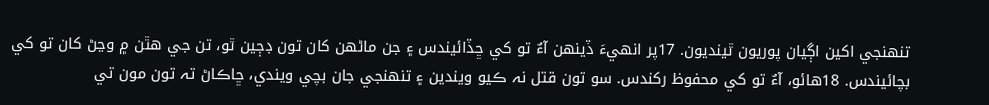تنهنجي اکين اڳيان پوريون ٿينديون. 17پر انهيءَ ڏينهن آءٌ تو کي ڇڏائيندس ۽ جن ماڻهن کان تون ڊڄين ٿو، تن جي هٿن ۾ وڃڻ کان تو کي بچائيندس. 18هائو، آءٌ تو کي محفوظ رکندس. سو تون قتل نہ ڪيو ويندين ۽ تنهنجي جان بچي ويندي، ڇاڪاڻ تہ تون مون تي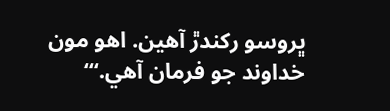ڀروسو رکندڙ آهين. اهو مون خداوند جو فرمان آهي.‘“